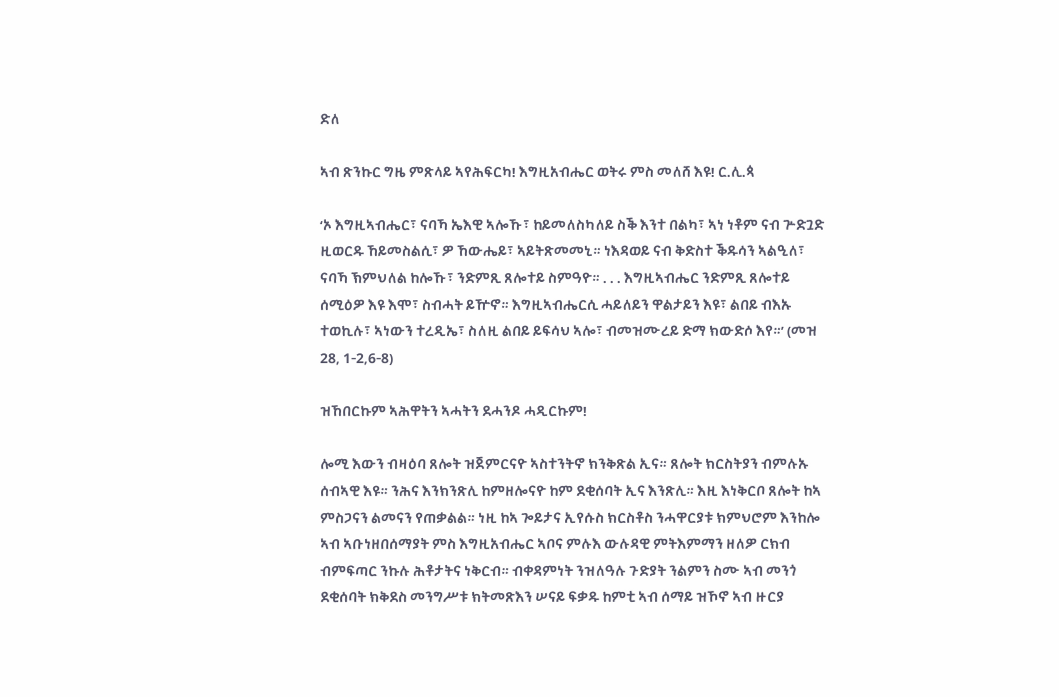ድለ

ኣብ ጽንኩር ግዜ ምጽላይ ኣየሕፍርካ! እግዚአብሔር ወትሩ ምስ መለሸ እዩ! ር.ሊ.ጳ

‘ኦ እግዚኣብሔር፣ ናባኻ ኤእዊ ኣሎኹ፣ ከይመለስካለይ ስቕ እንተ በልካ፣ ኣነ ነቶም ናብ ጕድጓድ ዚወርዱ ኸይመስልሲ፣ ዎ ኸውሔይ፣ ኣይትጽመመኒ። ነእዳወይ ናብ ቅድስተ ቕዱሳን ኣልዒለ፣ ናባኻ ኽምህለል ከሎኹ፣ ንድምጺ ጸሎተይ ስምዓዮ። . . . እግዚኣብሔር ንድምጺ ጸሎተይ ሰሚዕዎ እዩ እሞ፣ ስብሓት ይዅኖ። እግዚኣብሔርሲ ሓይለይን ዋልታይን እዩ፣ ልበይ ብእኡ ተወኪሉ፣ ኣነውን ተረዲኤ፣ ስለዚ ልበይ ይፍሳህ ኣሎ፣ ብመዝሙረይ ድማ ክውድሶ እየ።’ (መዝ 28, 1-2,6-8)

ዝኸበርኩም ኣሕዋትን ኣሓትን ደሓንዶ ሓዲርኩም!

ሎሚ እውን ብዛዕባ ጸሎት ዝጀምርናዮ ኣስተንትኖ ክንቅጽል ኢና። ጸሎት ክርስትያን ብምሉኡ ሰብኣዊ እዩ። ንሕና እንክንጽሊ ከምዘሎናዮ ከም ደቂሰባት ኢና እንጽሊ። እዚ እነቅርቦ ጸሎት ከኣ ምስጋናን ልመናን የጠቃልል። ነዚ ከኣ ጐይታና ኢየሱስ ክርስቶስ ንሓዋርያቱ ክምህሮም እንከሎ ኣብ ኣቡነዘበሰማያት ምስ እግዚአብሔር ኣቦና ምሉእ ውሉዳዊ ምትእምማን ዘለዎ ርክብ ብምፍጣር ንኩሉ ሕቶታትና ነቅርብ። ብቀዳምነት ንዝለዓሉ ጉድያት ንልምን ስሙ ኣብ መንጎ ደቂሰባት ክቅደስ መንግሥቱ ክትመጽእን ሠናይ ፍቃዱ ከምቲ ኣብ ሰማይ ዝኾኖ ኣብ ዙርያ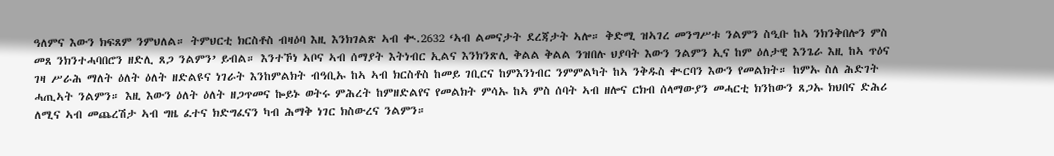ዓለምና እውን ክፍጸም ንምህለል። ትምህርቲ ክርስቶስ ብዛዕባ እዚ እንክገልጽ ኣብ ቊ.2632 ‘ኣብ ልመናታት ደረጃታት ኣሎ። ቅድሚ ዝኣገረ መንግሥቱ ንልምን ስዒቡ ከኣ ንክንቅበሎን ምስ መጸ ንክንተሓባበሮን ዘድሊ ጸጋ ንልምን’ ይብል። እንተኾነ ኣቦና ኣብ ሰማያት እትነብር ኢልና እንክንጽሊ ቅልል ቅልል ንዝበሉ ህያባት እውን ንልምን ኢና ከም ዕለታዊ እንጌራ እዚ ከኣ ጥዕና ገዛ ሥራሕ ማለት ዕለት ዕለት ዘድልዩና ነገራት እንከምልክት ብዓቢኡ ከኣ ኣብ ክርስቶስ ከመይ ገቢርና ከምእንነብር ንምምልካት ከኣ ንቅዱስ ቊርባን እውን የመልክት። ከምኡ ስለ ሕድገት ሓጢኣት ንልምን። እዚ እውን ዕለት ዕለት ዘጋጥመና ኰይኑ ወትሩ ምሕረት ከምዘድልየና የመልክት ምሳኡ ከኣ ምስ ሰባት ኣብ ዘሎና ርክብ ሰላማውያን መሓርቲ ክንከውን ጸጋኡ ክህበና ድሕሪ ለሚና ኣብ መጨረሽታ ኣብ ግዜ ፈተና ክድግፈናን ካብ ሕማቅ ነገር ክስውረና ንልምን።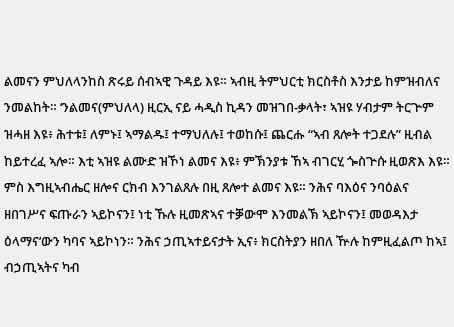ልመናን ምህለላንከስ ጽሩይ ሰብኣዊ ጉዳይ እዩ። ኣብዚ ትምህርቲ ክርስቶስ እንታይ ከምዝብለና ንመልከት። ‘ንልመና(ምህለላ) ዚርኢ ናይ ሓዲስ ኪዳን መዝገበ-ቃላት፣ ኣዝዩ ሃብታም ትርጕም ዝሓዘ እዩ፥ ሕተቱ፤ ለምኑ፤ ኣማልዱ፤ ተማህለሉ፤ ተወከሱ፤ ጨርሑ “ኣብ ጸሎት ተጋደሉ” ዚብል ከይተረፈ ኣሎ። እቲ ኣዝዩ ልሙድ ዝኾነ ልመና እዩ፥ ምኽንያቱ ኸኣ ብገርሂ ጐስጕሱ ዚወጽእ እዩ። ምስ እግዚኣብሔር ዘሎና ርክብ እንገልጸሉ በዚ ጸሎተ ልመና እዩ። ንሕና ባእዕና ንባዕልና ዘበገሥና ፍጡራን ኣይኮናን፤ ነቲ ኹሉ ዚመጽኣና ተቓውሞ እንመልኽ ኣይኮናን፤ መወዳእታ ዕላማና’ውን ካባና ኣይኮነን። ንሕና ኃጢኣተይናታት ኢና፥ ክርስትያን ዘበለ ዅሉ ከምዚፈልጦ ከኣ፤ ብኃጢኣትና ካብ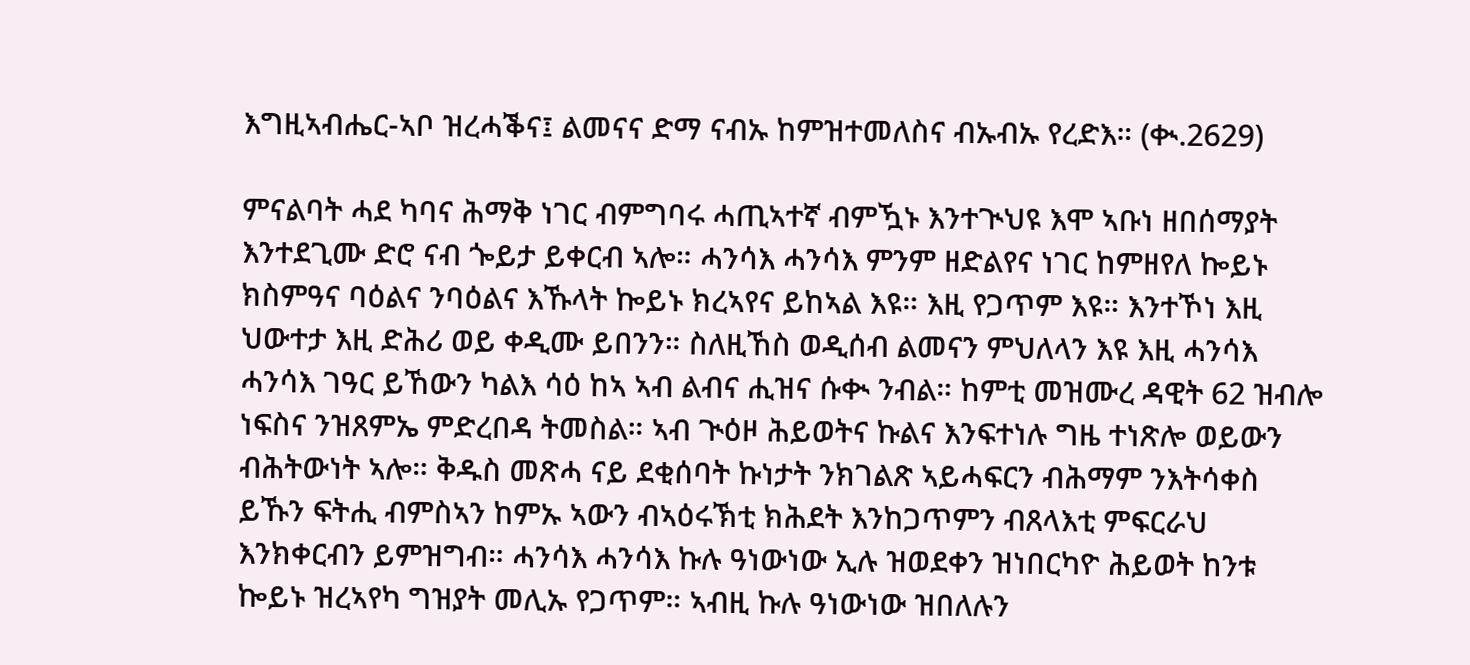እግዚኣብሔር-ኣቦ ዝረሓቕና፤ ልመናና ድማ ናብኡ ከምዝተመለስና ብኡብኡ የረድእ። (ቊ.2629)

ምናልባት ሓደ ካባና ሕማቅ ነገር ብምግባሩ ሓጢኣተኛ ብምዃኑ እንተጒህዩ እሞ ኣቡነ ዘበሰማያት እንተደጊሙ ድሮ ናብ ጐይታ ይቀርብ ኣሎ። ሓንሳእ ሓንሳእ ምንም ዘድልየና ነገር ከምዘየለ ኰይኑ ክስምዓና ባዕልና ንባዕልና እኹላት ኰይኑ ክረኣየና ይከኣል እዩ። እዚ የጋጥም እዩ። እንተኾነ እዚ ህውተታ እዚ ድሕሪ ወይ ቀዲሙ ይበንን። ስለዚኸስ ወዲሰብ ልመናን ምህለላን እዩ እዚ ሓንሳእ ሓንሳእ ገዓር ይኸውን ካልእ ሳዕ ከኣ ኣብ ልብና ሒዝና ሱቊ ንብል። ከምቲ መዝሙረ ዳዊት 62 ዝብሎ ነፍስና ንዝጸምኤ ምድረበዳ ትመስል። ኣብ ጒዕዞ ሕይወትና ኩልና እንፍተነሉ ግዜ ተነጽሎ ወይውን ብሕትውነት ኣሎ። ቅዱስ መጽሓ ናይ ደቂሰባት ኩነታት ንክገልጽ ኣይሓፍርን ብሕማም ንእትሳቀስ ይኹን ፍትሒ ብምስኣን ከምኡ ኣውን ብኣዕሩኽቲ ክሕደት እንከጋጥምን ብጸላእቲ ምፍርራህ እንክቀርብን ይምዝግብ። ሓንሳእ ሓንሳእ ኩሉ ዓነውነው ኢሉ ዝወደቀን ዝነበርካዮ ሕይወት ከንቱ ኰይኑ ዝረኣየካ ግዝያት መሊኡ የጋጥም። ኣብዚ ኩሉ ዓነውነው ዝበለሉን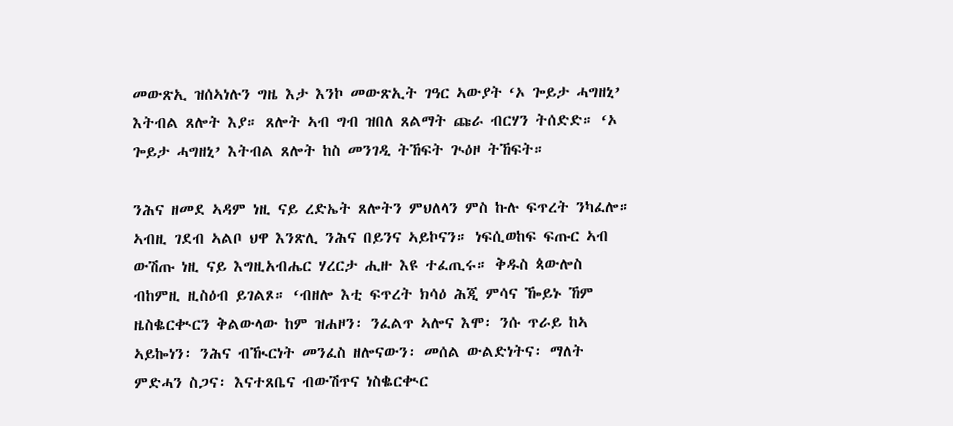መውጽኢ ዝሰኣነሉን ግዜ እታ እንኮ መውጽኢት ገዓር ኣውያት ‘ኦ ጐይታ ሓግዘኒ’ እትብል ጸሎት እያ። ጸሎት ኣብ ግብ ዝበለ ጸልማት ጩራ ብርሃን ትሰድድ። ‘ኦ ጐይታ ሓግዘኒ’ እትብል ጸሎት ከስ መንገዲ ትኸፍት ጒዕዞ ትኸፍት።

ንሕና ዘመደ ኣዳም ነዚ ናይ ረድኤት ጸሎትን ምህለላን ምስ ኩሉ ፍጥረት ንካፈሎ። ኣብዚ ገደብ ኣልቦ ህዋ እንጽሊ ንሕና በይንና ኣይኮናን። ነፍሲወከፍ ፍጡር ኣብ ውሽጡ ነዚ ናይ እግዚአብሔር ሃረርታ ሒዙ እዩ ተፈጢሩ። ቅዱስ ጳውሎስ ብከምዚ ዚስዕብ ይገልጾ። ‘ብዘሎ እቲ ፍጥረት ክሳዕ ሕጂ ምሳና ዀይኑ ኸም ዜስቈርቊርን ቅልውላው ከም ዝሐዞን፡ ንፈልጥ ኣሎና እሞ፡ ንሱ ጥራይ ከኣ ኣይኰነን፡ ንሕና ብዂርነት መንፈስ ዘሎናውን፡ መሰል ውልድነትና፡ ማለት ምድሓን ስጋና፡ እናተጸቤና ብውሽጥና ነስቈርቊር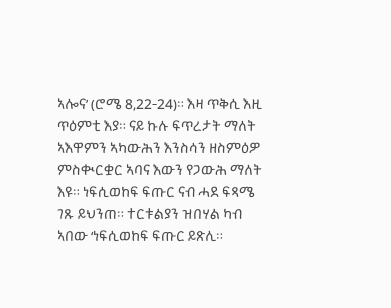ኣሎና’ (ሮሜ 8,22-24)። እዛ ጥቅሲ እዚ ጥዕምቲ እያ። ናይ ኩሉ ፍጥረታት ማለት ኣእዋምን ኣካውሕን እንስሳን ዘስምዕዎ ምስቊርቋር ኣባና እውን የጋውሕ ማለት እዩ። ነፍሲወከፍ ፍጡር ናብ ሓደ ፍጻሜ ገጹ ይህንጠ። ተርቱልያን ዝበሃል ካብ ኣበው ‘ነፍሲወከፍ ፍጡር ይጽሊ።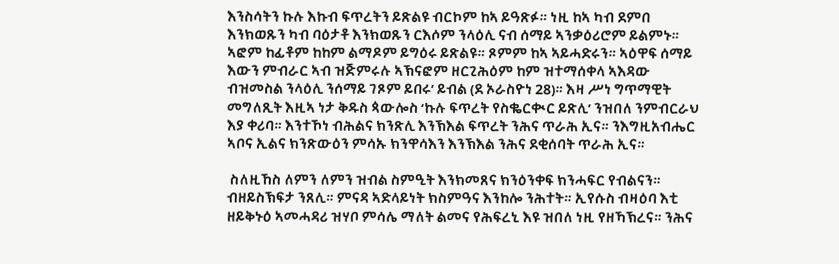እንስሳትን ኩሉ እኩብ ፍጥረትን ይጽልዩ ብርኮም ከኣ ይዓጽፉ። ነዚ ከኣ ካብ ደምበ እንክወጹን ካብ ባዕታቶ እንክወጹን ርእሶም ንላዕሊ ናብ ሰማይ ኣንቃዕሪሮም ይልምኑ። ኣፎም ከፊቶም ከከም ልማዶም ይግዕሩ ይጽልዩ። ጾምም ከኣ ኣይሓድሩን። ኣዕዋፍ ሰማይ እውን ምብራር ኣብ ዝጅምሩሉ ኣኽናፎም ዘርጊሕዕም ከም ዝተማሰቀላ ኣእዳው ብዝመስል ንላዕሊ ንሰማይ ገጾም ይበሩ’ ይብል (ደ ኦራስዮነ 28)። እዛ ሥነ ግጥማዊት መግለጺት እዚኣ ነታ ቅዱስ ጳውሎስ ‘ኩሉ ፍጥረት የስቈርቊር ይጽሊ’ ንዝበለ ንምብርራህ እያ ቀሪባ። እንተኾነ ብሕልና ክንጽሊ እንኽእል ፍጥረት ንሕና ጥራሕ ኢና። ንእግዚአብሔር ኣቦና ኢልና ክንጽውዕን ምሳኡ ክንዋሳእን እንኽእል ንሕና ደቂሰባት ጥራሕ ኢና።

 ስለዚኸስ ለምን ለምን ዝብል ስምዒት እንክመጸና ክንዕንቀፍ ክንሓፍር የብልናን። ብዘይስኽፍታ ንጸሊ። ምናዳ ኣድላይነት ክስምዓና እንከሎ ንሕተት። ኢየሱስ ብዛዕባ እቲ ዘይቅኑዕ ኣመሓዳሪ ዝሃቦ ምሳሌ ማለት ልመና የሕፍረኒ እዩ ዝበለ ነዚ የዘኻኽረና። ንሕና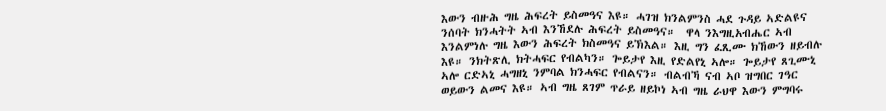እውን ብዙሕ ግዜ ሕፍረት ይስመዓና እዩ። ሓገዝ ክንልምንስ ሓደ ጉዳይ ኣድልዩና ንሰባት ክንሓትት ኣብ እንኸደሉ ሕፍረት ይስመዓና።  ዋላ ንእግዚአብሔር ኣብ እንልምነሉ ግዜ እውን ሕፍረት ክስመዓና ይኽእል። እዚ ግን ፈጺሙ ክኸውን ዘይብሉ እዩ። ንክትጽሊ ክትሓፍር የብልካን። ጐይታየ እዚ የድልየኒ ኣሎ። ጐይታየ ጸጊሙኒ ኣሎ ርድኣኒ ሓግዘኒ ንምባል ክንሓፍር የብልናን። ብልብኻ ናብ ኣቦ ዝግበር ገዓር ወይውን ልመና እዩ። ኣብ ግዜ ጸገም ጥራይ ዘይኮነ ኣብ ግዜ ራህዋ እውን ምግባሩ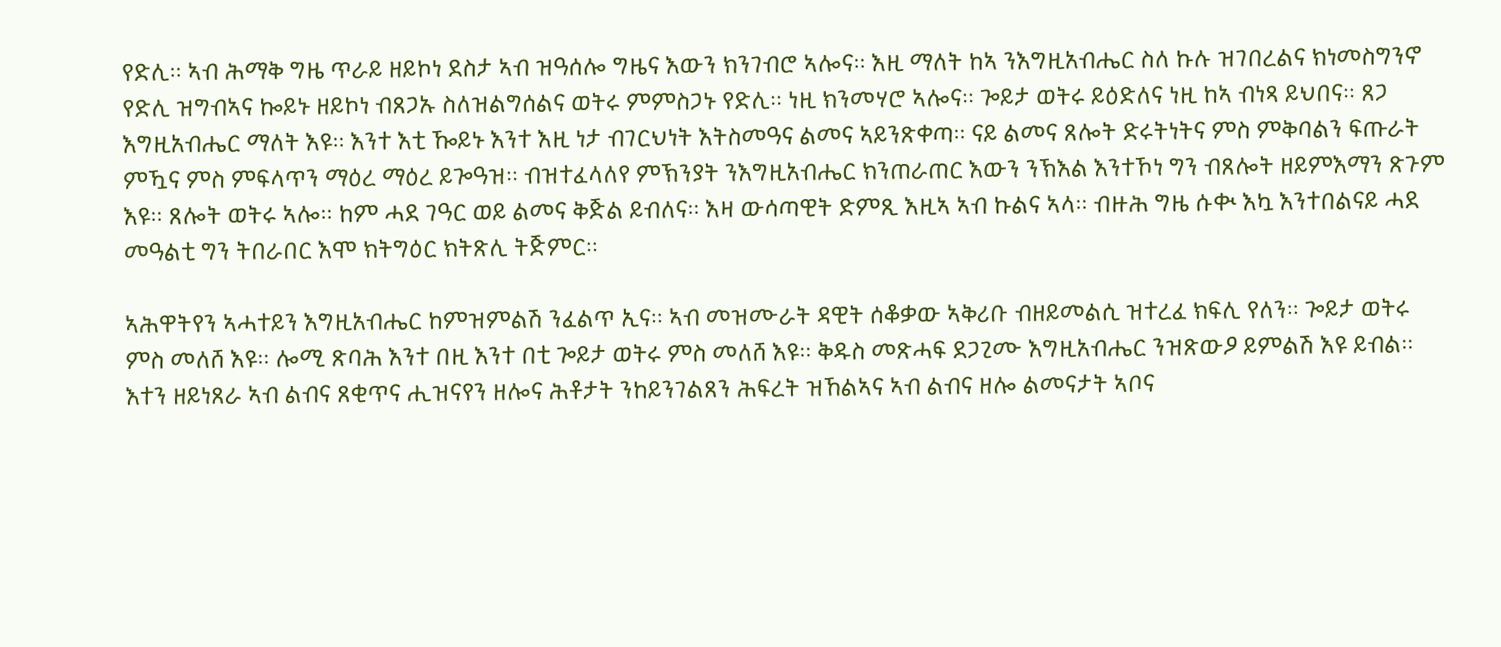የድሊ። ኣብ ሕማቅ ግዜ ጥራይ ዘይኮነ ደስታ ኣብ ዝዓሰሎ ግዜና እውን ክንገብሮ ኣሎና። እዚ ማለት ከኣ ንእግዚአብሔር ስለ ኩሉ ዝገበረልና ክነመስግንኖ የድሊ ዝግብኣና ኰይኑ ዘይኮነ ብጸጋኡ ስለዝልግሰልና ወትሩ ምምስጋኑ የድሊ። ነዚ ክንመሃሮ ኣሎና። ጐይታ ወትሩ ይዕድለና ነዚ ከኣ ብነጻ ይህበና። ጸጋ እግዚአብሔር ማለት እዩ። እንተ እቲ ዀይኑ እንተ እዚ ነታ ብገርህነት እትስመዓና ልመና ኣይንጽቀጣ። ናይ ልመና ጸሎት ድሩትነትና ምስ ምቅባልን ፍጡራት ምዃና ምስ ምፍላጥን ማዕረ ማዕረ ይጐዓዝ። ብዝተፈላለየ ምኽንያት ንእግዚአብሔር ክንጠራጠር እውን ንኽእል እንተኾነ ግን ብጸሎት ዘይምእማን ጽጉም እዩ። ጸሎት ወትሩ ኣሎ። ከም ሓደ ገዓር ወይ ልመና ቅጅል ይብለና። እዛ ውሳጣዊት ድምጺ እዚኣ ኣብ ኩልና ኣላ። ብዙሕ ግዜ ሱቊ እኳ እንተበልናይ ሓደ መዓልቲ ግን ትበራበር እሞ ክትግዕር ክትጽሊ ትጅምር።

ኣሕዋትየን ኣሓተይን እግዚአብሔር ከምዝምልሽ ንፈልጥ ኢና። ኣብ መዝሙራት ዳዊት ሰቆቃው ኣቅሪቡ ብዘይመልሲ ዝተረፈ ክፍሊ የለን። ጐይታ ወትሩ ምስ መለሸ እዩ። ሎሚ ጽባሕ እንተ በዚ እንተ በቲ ጐይታ ወትሩ ምስ መለሸ እዩ። ቅዱስ መጽሓፍ ደጋጊሙ እግዚአብሔር ንዝጽውዖ ይምልሽ እዩ ይብል። እተን ዘይነጸራ ኣብ ልብና ጸቂጥና ሒዝናየን ዘሎና ሕቶታት ንከይንገልጸን ሕፍረት ዝኸልኣና ኣብ ልብና ዘሎ ልመናታት ኣቦና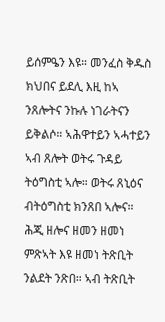ይሰምዔን እዩ። መንፈስ ቅዱስ ክህበና ይደሊ እዚ ከኣ ንጸሎትና ንኩሉ ነገራትናን ይቅልሶ። ኣሕዋተይን ኣሓተይን ኣብ ጸሎት ወትሩ ጉዳይ ትዕግስቲ ኣሎ። ወትሩ ጸኒዕና ብትዕግስቲ ክንጸበ ኣሎና። ሕጂ ዘሎና ዘመን ዘመነ ምጽኣት እዩ ዘመነ ትጽቢት ንልደት ንጽበ። ኣብ ትጽቢት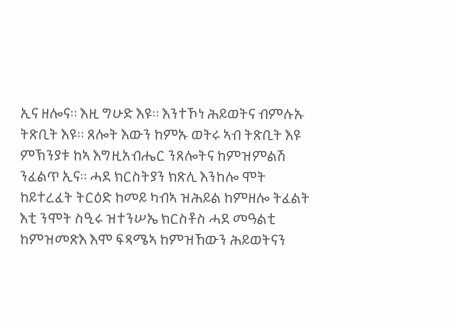ኢና ዘሎና። እዚ ግሁድ እዩ። እንተኾነ ሕይወትና ብምሉኡ ትጽቢት እዩ። ጸሎት እውን ከምኡ ወትሩ ኣብ ትጽቢት እዩ ምኽንያቱ ከኣ እግዚአብሔር ንጸሎትና ከምዝምልሽ ንፈልጥ ኢና። ሓደ ክርስትያን ክጽሊ እንከሎ ሞት ከይተረፈት ትርዕድ ከመይ ካብኣ ዝሕይል ከምዘሎ ትፈልት እቲ ንሞት ስዒሩ ዝተንሠኤ ክርስቶስ ሓደ መዓልቲ ከምዝመጽእ እሞ ፍጻሜኣ ከምዝኸውን ሕይወትናን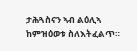ታሕጓስናን ኣብ ልዕሊኣ ከምዝዕወቱ ስለእትፈልጥ።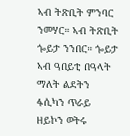ኣብ ትጽቢት ምንባር ንመሃር። ኣብ ትጽቢት ጐይታ ንንበር። ጐይታ ኣብ ዓበይቲ በዓላት ማለት ልደትን ፋሲካን ጥራይ ዘይኮን ወትሩ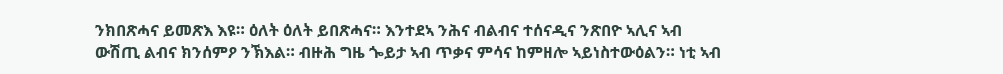ንክበጽሓና ይመጽእ እዩ። ዕለት ዕለት ይበጽሓና። እንተደኣ ንሕና ብልብና ተሰናዲና ንጽበዮ ኣሊና ኣብ ውሽጢ ልብና ክንሰምዖ ንኽእል። ብዙሕ ግዜ ጐይታ ኣብ ጥቃና ምሳና ከምዘሎ ኣይነስተውዕልን። ነቲ ኣብ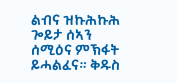ልብና ዝኩሕኩሕ ጐይታ ሰኣን ሰሚዕና ምኽፋት ይሓልፈና። ቅዱስ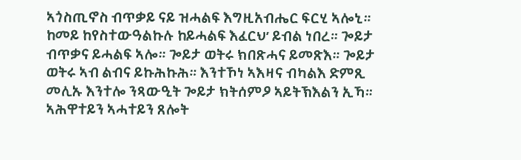ኣጎስጢኖስ ብጥቃይ ናይ ዝሓልፍ እግዚአብሔር ፍርሂ ኣሎኒ። ከመይ ከየስተውዓልኩሉ ከይሓልፍ እፈርህ’ ይብል ነበረ። ጐይታ ብጥቃና ይሓልፍ ኣሎ። ጐይታ ወትሩ ክበጽሓና ይመጽእ። ጐይታ ወትሩ ኣብ ልብና ይኩሕኩሕ። እንተኾነ ኣእዛና ብካልእ ድምጺ መሊኡ እንተሎ ንጻውዒት ጐይታ ክትሰምዖ ኣይትኽእልን ኢኻ። ኣሕዋተይን ኣሓተይን ጸሎት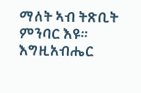ማለት ኣብ ትጽቢት ምንባር እዩ። እግዚአብሔር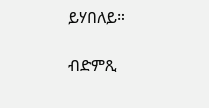ይሃበለይ።

ብድምጺ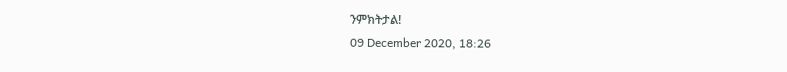ንምክትታል!
09 December 2020, 18:26